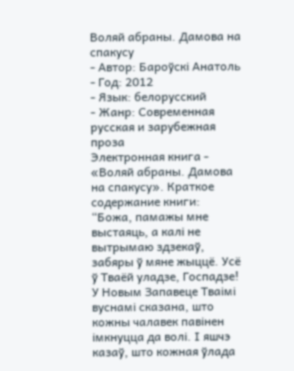Воляй абраны. Дамова на спакусу
- Автор: Бароўскі Анатоль
- Год: 2012
- Язык: белорусский
- Жанр: Современная русская и зарубежная проза
Электронная книга - «Воляй абраны. Дамова на спакусу». Краткое содержание книги:
“Божа, памажы мне выстаяць, а калі не вытрымаю здзекаў, забяры ў мяне жыццё. Усё ў Тваёй уладзе, Госпадзе! У Новым Запавеце Тваімі вуснамі сказана, што кожны чалавек павінен імкнуцца да волі. І яшчэ казаў, што кожная ўлада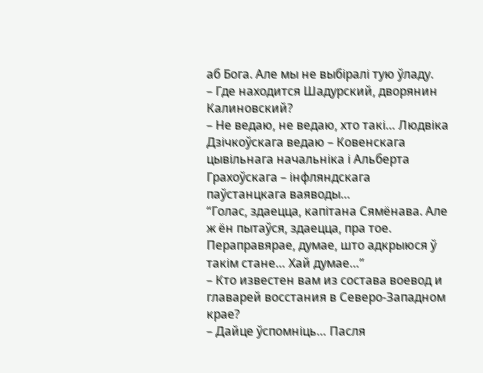аб Бога. Але мы не выбіралі тую ўладу.
– Где находится Шадурский, дворянин Калиновский?
– Не ведаю, не ведаю, хто такі… Людвіка Дзічкоўскага ведаю – Ковенскага цывільнага начальніка і Альберта Грахоўскага – інфляндскага паўстанцкага ваяводы…
“Голас, здаецца, капітана Сямёнава. Але ж ён пытаўся, здаецца, пра тое. Пераправярае, думае, што адкрыюся ў такім стане… Хай думае…”
– Кто известен вам из состава воевод и главарей восстания в Северо-Западном крае?
– Дайце ўспомніць… Пасля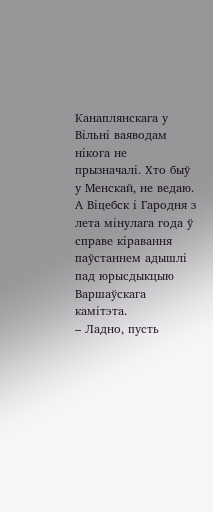Канаплянскага у Вільні ваяводам нікога не прызначалі. Хто быў у Менскай, не ведаю. А Віцебск і Гародня з лета мінулага года ў справе кіравання паўстаннем адышлі пад юрысдыкцыю Варшаўскага камітэта.
– Ладно, пусть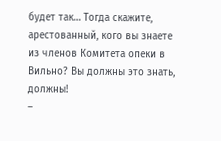будет так… Тогда скажите, арестованный, кого вы знаете из членов Комитета опеки в Вильно? Вы должны это знать, должны!
–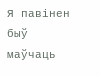Я павінен быў маўчаць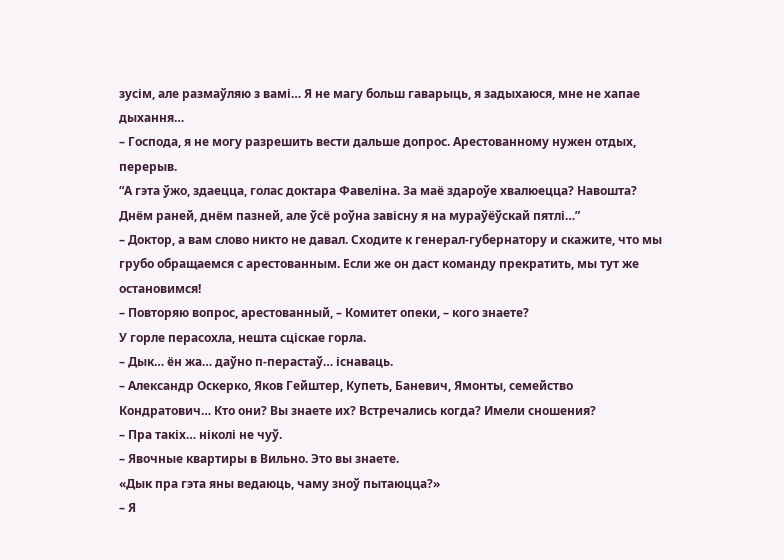зусім, але размаўляю з вамі… Я не магу больш гаварыць, я задыхаюся, мне не хапае дыхання…
– Господа, я не могу разрешить вести дальше допрос. Арестованному нужен отдых, перерыв.
“А гэта ўжо, здаецца, голас доктара Фавеліна. За маё здароўе хвалюецца? Навошта? Днём раней, днём пазней, але ўсё роўна завісну я на мураўёўскай пятлі…”
– Доктор, а вам слово никто не давал. Сходите к генерал-губернатору и скажите, что мы грубо обращаемся с арестованным. Если же он даст команду прекратить, мы тут же остановимся!
– Повторяю вопрос, арестованный, – Комитет опеки, – кого знаете?
У горле перасохла, нешта сціскае горла.
– Дык… ён жа… даўно п-перастаў… існаваць.
– Александр Оскерко, Яков Гейштер, Купеть, Баневич, Ямонты, семейство Кондратович… Кто они? Вы знаете их? Встречались когда? Имели сношения?
– Пра такіх… ніколі не чуў.
– Явочные квартиры в Вильно. Это вы знаете.
«Дык пра гэта яны ведаюць, чаму зноў пытаюцца?»
– Я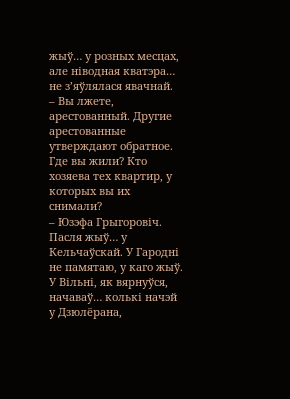жыў… у розных месцах, але ніводная кватэра… не з’яўлялася явачнай.
– Вы лжете, арестованный. Другие арестованные утверждают обратное. Где вы жили? Кто хозяева тех квартир, у которых вы их снимали?
– Юзэфа Грыгоровіч. Пасля жыў… у Кельчаўскай. У Гародні не памятаю, у каго жыў. У Вільні, як вярнуўся, начаваў… колькі начэй у Дзюлёрана,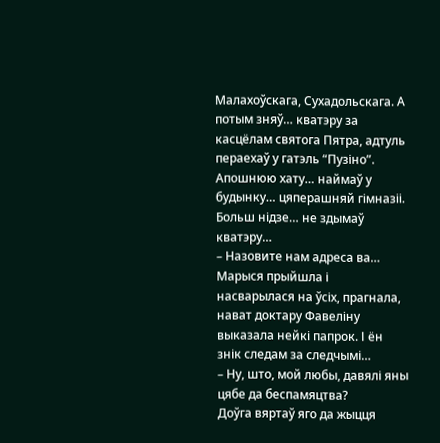Малахоўскага, Сухадольскага. А потым зняў… кватэру за касцёлам святога Пятра, адтуль пераехаў у гатэль “Пузіно”. Апошнюю хату… наймаў у будынку… цяперашняй гімназіі. Больш нідзе… не здымаў кватэру…
– Назовите нам адреса ва…
Марыся прыйшла і насварылася на ўсіх, прагнала, нават доктару Фавеліну выказала нейкі папрок. І ён знік следам за следчымі…
– Ну, што, мой любы, давялі яны цябе да беспамяцтва?
Доўга вяртаў яго да жыцця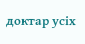доктар усіх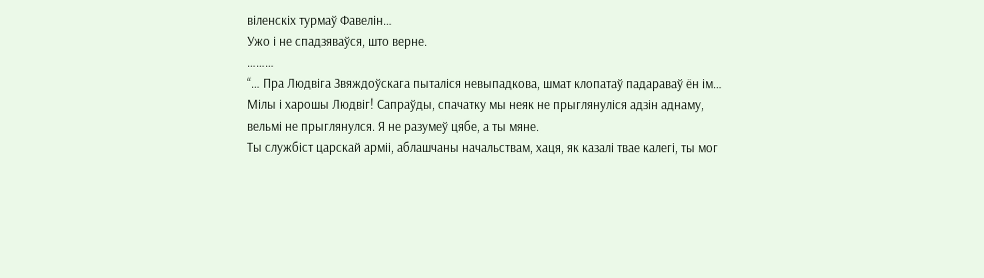віленскіх турмаў Фавелін…
Ужо і не спадзяваўся, што верне.
………
“… Пра Людвіга Звяждоўскага пыталіся невыпадкова, шмат клопатаў падараваў ён ім…
Мілы і харошы Людвіг! Сапраўды, спачатку мы неяк не прыглянуліся адзін аднаму, вельмі не прыглянулся. Я не разумеў цябе, а ты мяне.
Ты службіст царскай арміі, аблашчаны начальствам, хаця, як казалі твае калегі, ты мог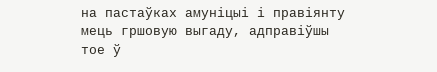на пастаўках амуніцыі і правіянту мець гршовую выгаду, адправіўшы тое ў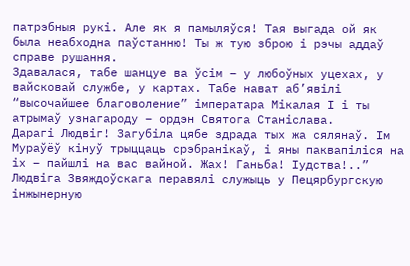патрэбныя рукі. Але як я памыляўся! Тая выгада ой як была неабходна паўстанню! Ты ж тую зброю і рэчы аддаў справе рушання.
Здавалася, табе шанцуе ва ўсім – у любоўных уцехах, у вайсковай службе, у картах. Табе нават аб’явілі “высочайшее благоволение” імператара Мікалая І і ты атрымаў узнагароду – ордэн Святога Станіслава.
Дарагі Людвіг! Загубіла цябе здрада тых жа сялянаў. Ім Мураўёў кінуў трыццаць срэбранікаў, і яны паквапіліся на іх – пайшлі на вас вайной. Жах! Ганьба! Іудства!..”
Людвіга Звяждоўскага перавялі служыць у Пецярбургскую інжынерную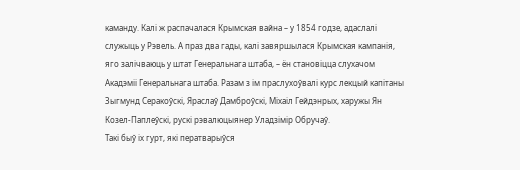каманду. Калі ж распачалася Крымская вайна – у 1854 годзе, адаслалі служыць у Рэвель. А праз два гады, калі завяршылася Крымская кампанія, яго залічваюць у штат Генеральнага штаба, – ён становіцца слухачом Акадэміі Генеральнага штаба. Разам з ім праслухоўвалі курс лекцый капітаны Зыгмунд Серакоўскі, Яраслаў Дамброўскі, Міхаіл Гейдэнрых, харужы Ян Козел-Паплеўскі, рускі рэвалюцыянер Уладзімір Обручаў.
Такі быў іх гурт, які ператварыўся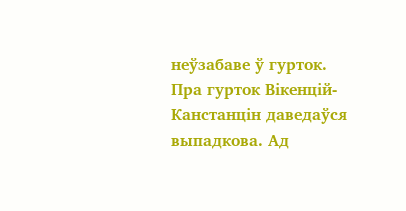неўзабаве ў гурток.
Пра гурток Вікенцій-Канстанцін даведаўся выпадкова. Ад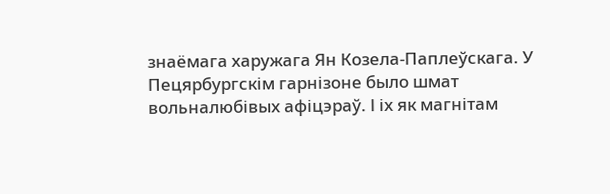знаёмага харужага Ян Козела-Паплеўскага. У Пецярбургскім гарнізоне было шмат вольналюбівых афіцэраў. І іх як магнітам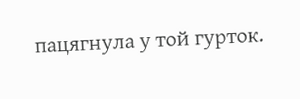пацягнула у той гурток.